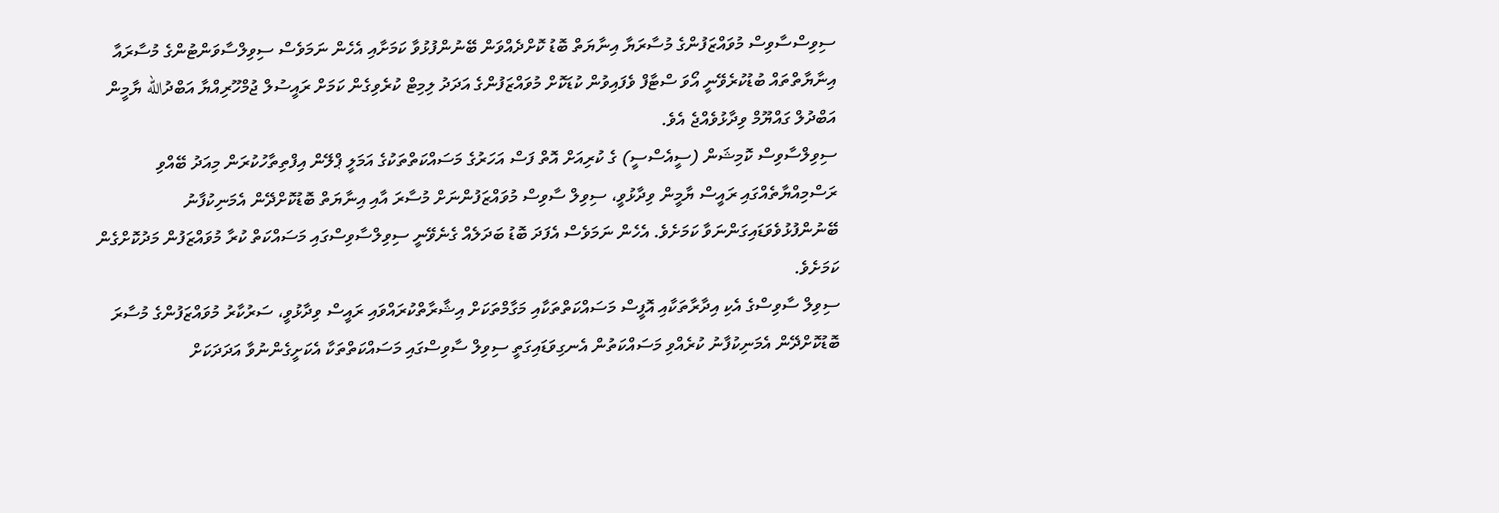ސިވިސްސާވިސް މުވައްޒަފުންގެ މުސާރަޔާ އިނާޔަތް ބޮޑު ކޮށްދެއްވަން ބޭނުންފުޅުވާ ކަމަށާއި އެހެން ނަމަވެސް ސިވިލްސާވަންޓުންގެ މުސާރައާ އިނާޔާތްތައް ބުޑުކުރެވޭނީ އޯވަ ސްޓާފް ވެފައިވުން ކުޑަކޮށް މުވައްޒަފުންގެ އަދަދު ލިމިޓް ކުރެވިގެން ކަމަށް ރައީސުލް ޖުމްހޫރިއްޔާ އަބްދުالله ޔާމީން އަބްދުލް ގައްޔޫމް ވިދާޅުވެއްޖެ އެވެ.
ސިވިލްސާވިސް ކޮމިޝަން (ސީއެސްސީ) ގެ ކުރިއަށް އޮތް ފަސް އަހަރުގެ މަސައްކަތްތަކުގެ އަމަލީ ޕްލޭން އިފްތިތާހުކުރަން މިއަދު ބޭއްވި ރަސްމިއްޔާތެއްގައި ރައީސް ޔާމީން ވިދާޅުވީ، ސިވިލް ސާވިސް މުވައްޒަފުންނަށް މުސާރަ އާއި އިނާޔަތް ބޮޑުކޮށްދޭން އެމަނިކުފާނު ބޭނުންފުޅުވެވަޑައިގަންނަވާ ކަމަށެވެ. އެހެން ނަމަވެސް އެފަދަ ބޮޑު ބަދަލެއް ގެނެވޭނީ ސިވިލްސާވިސްގައި މަސައްކަތް ކުރާ މުވައްޒަފުން މަދުކޮށްގެން ކަމަށެވެ.
ސިވިލް ސާވިސްގެ އެކި އިދާރާތަކާއި އޮފީސް މަސައްކަތްތަކާއި މަގާމްތަކަށް އިޝާރާތްކުރައްވައި ރައީސް ވިދާޅުވީ، ސަރުކާރު މުވައްޒަފުންގެ މުސާރަ ބޮޑުކޮށްދޭން އެމަނިކުފާނު ކުރެއްވި މަސައްކަތުން އެނގިވަޑައިގަތީ ސިވިލް ސާވިސްގައި މަސައްކަތްތަކާ އެކަށީގެންނުވާ އަދަދަކަށް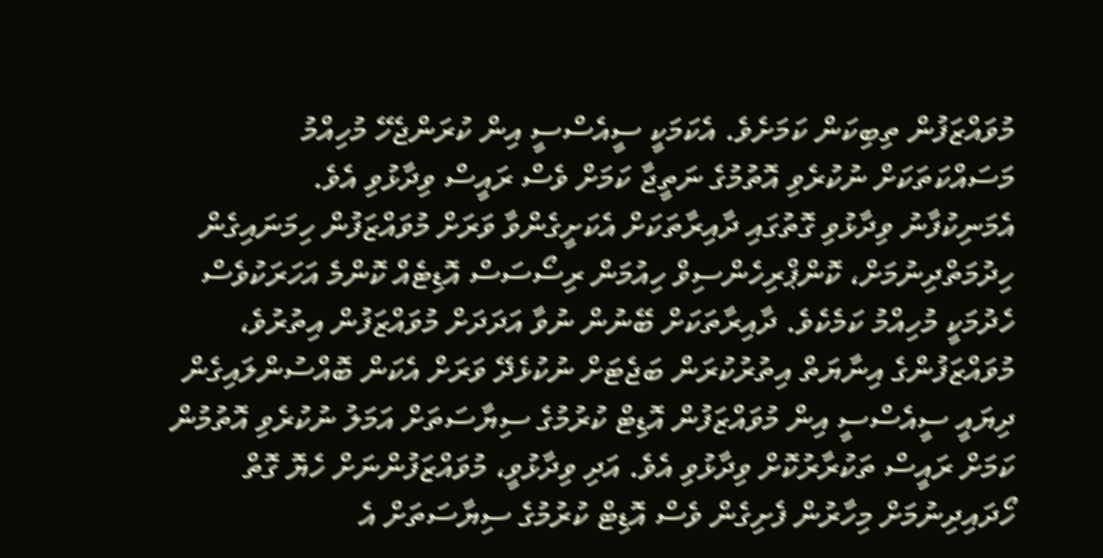މުވައްޒަފުން ތިބިކަން ކަމަށެވެ. އެކަމަކީ ސީއެސްސީ އިން ކުރަންޖެހޭ މުހިއްމު މަސައްކަތަކަށް ނުކުރެވި އޮތުމުގެ ނަތީޖާ ކަމަށް ވެސް ރައީސް ވިދާޅުވި އެވެ.
އެމަނިކުފާނު ވިދާޅުވި ގޮތުގައި ދާއިރާތަކަށް އެކަށީގެންވާ ވަރަށް މުވައްޒަފުން ހިމަނައިގެން ހިދުމަތްދިނުމަށް، ކޮންޕްރިހެންސިވް ހިއުމަން ރިސޯސަސް އޮޑިޓެއް ކޮންމެ އަހަރަކުވެސް ހެދުމަކީ މުހިއްމު ކަމެކެވެ. ދާއިރާތަކަށް ބޭނުން ނުވާ އަދަދަށް މުވައްޒަފުން އިތުރުވެ، މުވައްޒަފުންގެ އިނާޔަތް އިތުރުކުރަން ބަޖެޓަށް ނުކުޅެދޭ ވަރަށް އެކަން ބޮއްސުންލައިގެން ދިޔައީ ސީއެސްސީ އިން މުވައްޒަފުން އޮޑިޓް ކުރުމުގެ ސިޔާސަތަށް އަމަލު ނުކުރެވި އޮތުމުން ކަމަށް ރައީސް ތަކުރާރުކޮށް ވިދާޅުވި އެވެ. އަދި ވިދާޅުވީ، މުވައްޒަފުންނަށް ހެޔޮ ގޮތް ހޯދައިދިނުމަށް މިހާރުން ފެށިގެން ވެސް އޮޑިޓް ކުރުމުގެ ސިޔާސަތަށް އެ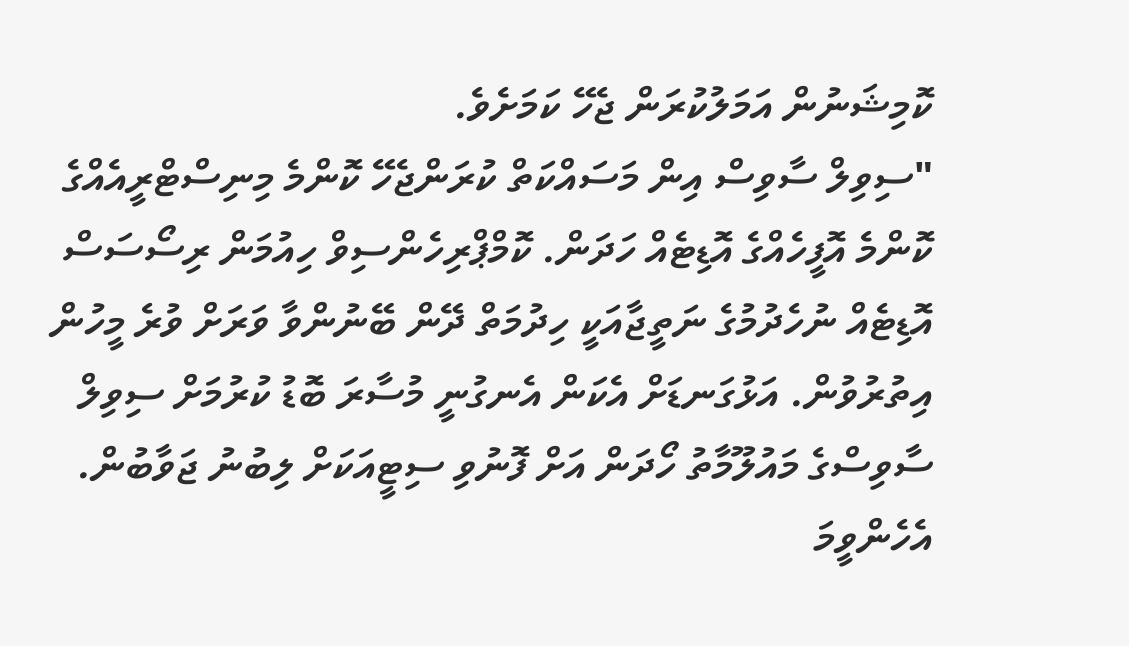ކޮމިޝަނުން އަމަލުކުރަން ޖެހޭ ކަމަށެވެ.
"ސިވިލް ސާވިސް އިން މަސައްކަތް ކުރަންޖެހޭ ކޮންމެ މިނިސްޓްރީއެއްގެ ކޮންމެ އޮފީހެއްގެ އޮޑިޓެއް ހަދަން. ކޮމްޕްރިހެންސިވް ހިއުމަން ރިސޯސަސް އޮޑިޓެއް ނުހެދުމުގެ ނަތީޖާއަކީ ހިދުމަތް ދޭން ބޭނުންވާ ވަރަށް ވުރެ މީހުން އިތުރުވުން. އަޅުގަނޑަށް އެކަން އެނގުނީ މުސާރަ ބޮޑު ކުރުމަށް ސިވިލް ސާވިސްގެ މައުލޫމާތު ހޯދަން އަށް ފޮނުވި ސިޓީއަކަށް ލިބުނު ޖަވާބުން. އެހެންވީމަ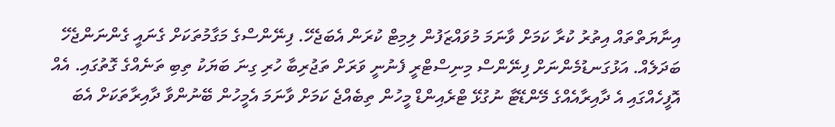އިނާޔަތްތައް އިތުރު ކުރާ ކަމަށް ވާނަމަ މުވައްޒަފުން ލިމިޓް ކުރަން އެބަޖެހޭ. ފިނޭންސްގެ މަގާމުތަކަށް ގެނައީ ގެންނަންޖެހޭ ބަދަލެއް. އަޅުގަނޑުމެންނަށް ފިނޭންސް މިނިސްޓްރީ ފެނުނީ ވަރަށް ތަޖުރިބާ ހުރި ގިނަ ބަޔަކު ތިބި ތަނެއްގެ ގޮތުގައި. އެއް އޮފީހެއްގައި އެ ދާއިރާއެއްގެ މޭންޑޭޓާ ނުގުޅޭ ޓްރެއިންޑް މީހުން ތިބެއްޖެ ކަމަށް ވާނަމަ އެމީހުން ބޭނުންވާ ދާއިރާތަކަށް އެބަ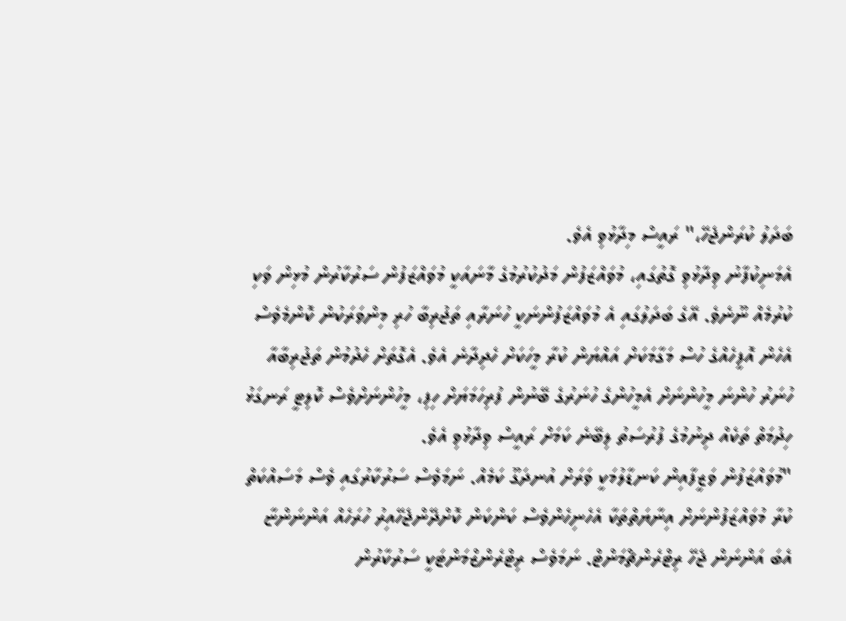ބަދަލު ކުރަންޖެހޭ،" ރައީސް މިދާޅުވި އެވެ.
އެމަނިކުފާނު ވިދާޅުވި ގޮތުގައި، މުވައްޒަފުން މަދުކުރުމުގެ މާނައަކީ މުވައްޒަފުން ސަރުކާރުން މުޅިން ވަކި ކުރުމެއް ނޫނެވެ. އޭގެ ބަދަލުގައި އެ މުވައްޒަފުންނަކީ ހުނަރާއި ތަޖުރިބާ ހުރި މިންވަރަކުން ކޮންމެވެސް އެހެން އޮފީހެއްގެ ހުސް މަގާމަކަށް އައްޔަން ކުރާ މީހަކަށް ހެދިދާނެ އެވެ. އެގޮތަށް ހެދުމުން ތަޖުރިބާއާ ހުނަރު ހުންނަ މީހުންނަށް އެމީހުންގެ ހުނަރުގެ ބޭނުން ފުރިހަމަޔަށް ހިފި، މީހުންނަށްވެސް ކޮލިޓީ ރަނގަޅު ހިދުމަތް ތަކެއް ދިނުމުގެ ފުރުސަތު ލިބޭނެ ކަމަށް ރައީސް ވިދާޅުވި އެވެ.
"މުވައްޒަފުން ވަޒީފާއިން ކަނޑާލުމަކީ ވަރަށް އުނދަގޫ ކަމެއް. ނަމަވެސް ސަރުކާރުގައި ވެސް މަސައްކަތް ކުރާ މުވައްޒަފުންނަށް އިނާޔަތްތަކާ އެހެނިހެންވެސް ކަންކަން ކޮށްދޭންޖެހޭއިރު ހުރަހެއް އަންނަންޏާ އެބަ އަންނަން ޖެހޭ ރިޓްރެންޗްމަންޓް. ނަމަވެސް ރިޓްރެންޒްމަންޓަކީ ސަރުކާރުން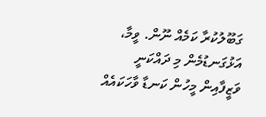ގަބޫލުކުރާ ކަމެއް ނޫން. ވީމާ، އަޅުގަނޑުމެން މި ދައްކަނީ ވަޒީފާއިން މީހުން ކަނޑާ ވާހަކައެއް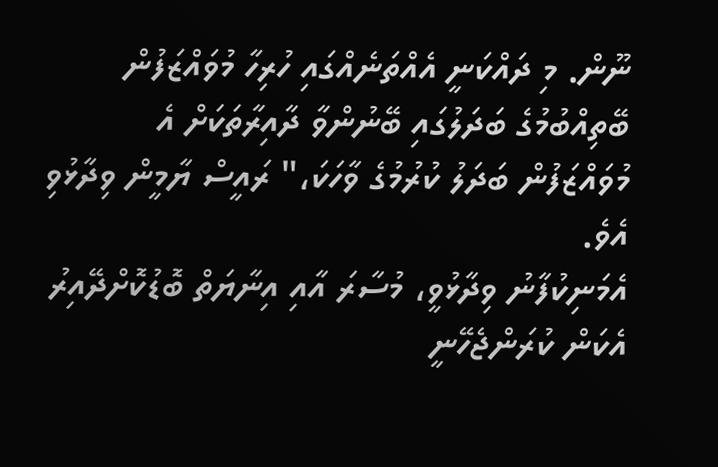ނޫން. މި ދައްކަނީ އެއްތަނެއްގައި ހުރިހާ މުވައްޒަފުން ބޭތިއްބުމުގެ ބަދަލުގައި ބޭނުންވާ ދާއިރާތަކަށް އެ މުވައްޒަފުން ބަދަލު ކުރުމުގެ ވާހަކަ،" ރައީސް ޔާމީން ވިދާޅުވި އެވެ.
އެމަނިކުފާނު ވިދާޅުވީ، މުސާރަ އާއި އިނާޔަތް ބޮޑުކޮށްދޭއިރު އެކަން ކުރަންޖެހޭނީ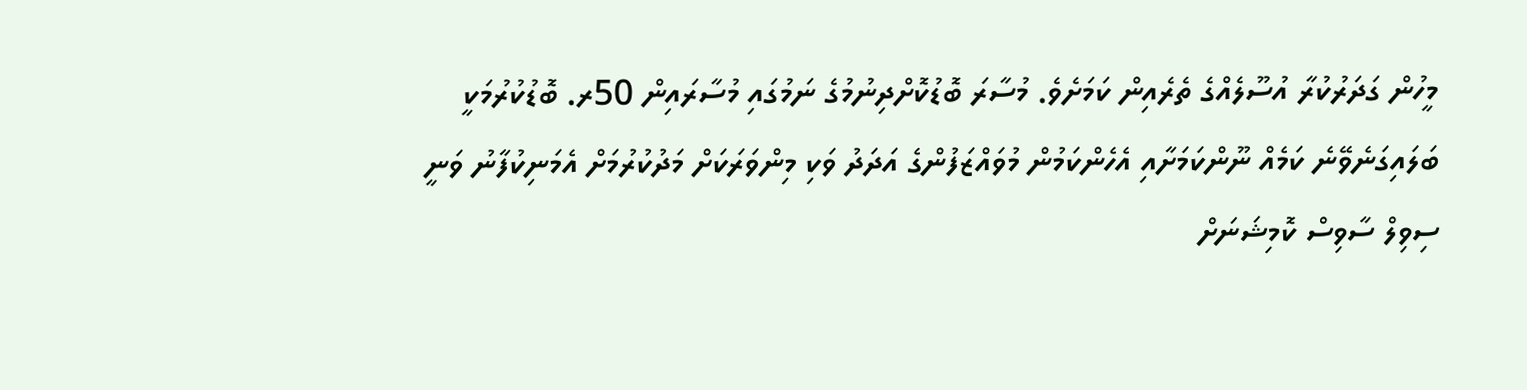މީހުން ގަދަރުކުރާ އުސޫލެއްގެ ތެރެއިން ކަމަށެވެ. މުސާރަ ބޮޑުކޮށްދިނުމުގެ ނަމުގައި މުސާރައިން 50ރ. ބޮޑުކުރުމަކީ ބަލައިގަނެވޭނެ ކަމެއް ނޫންކަމަށާއި އެހެންކަމުން މުވައްޒަފުންގެ އަދަދު ވަކި މިންވަރަކަށް މަދުކުރުމަށް އެމަނިކުފާނު ވަނީ ސިވިލް ސާވިސް ކޮމިޝަނަށް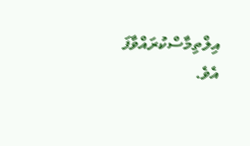އިލްތިމާސްކުރައްވާފަ އެވެ.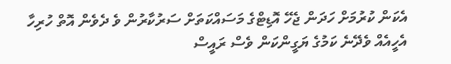އެކަން ކުރުމަށް ހަދަން ޖެހޭ އޮޑިޓްގެ މަސައްކަތަށް ސަރުކާރުން ވެ ދެވެން އޮތް ހުރިހާ އެހީއެއް ވެދޭނެ ކަމުގެ ޔަގީންކަން ވެސް ރައީސް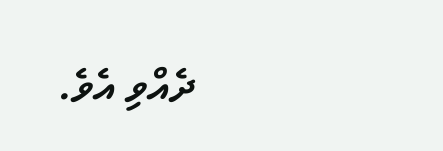ދެއްވި އެވެ.